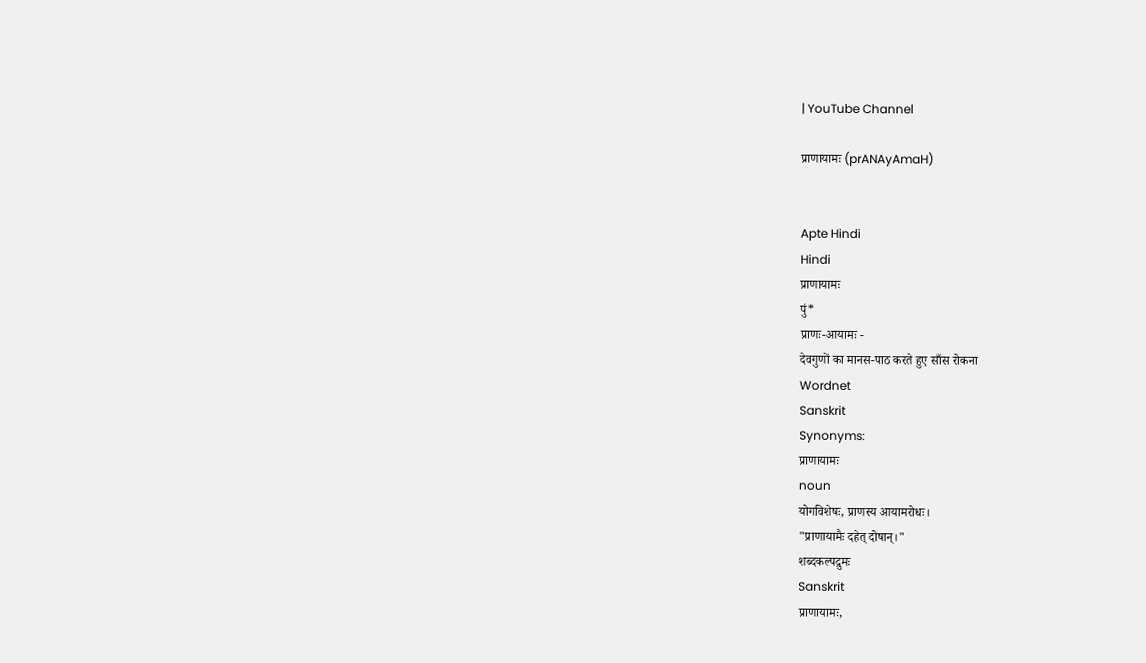| YouTube Channel

प्राणायामः (prANAyAmaH)


Apte Hindi
Hindi
प्राणायामः
पुं*
प्राणः-आयामः -
देवगुणों का मानस-पाठ करते हुए साँस रोकना
Wordnet
Sanskrit
Synonyms:
प्राणायामः
noun
योगविशेषः, प्राणस्य आयामरोधः।
"प्राणायामैः दहेत् दोषान्।"
शब्दकल्पद्रुमः
Sanskrit
प्राणायामः,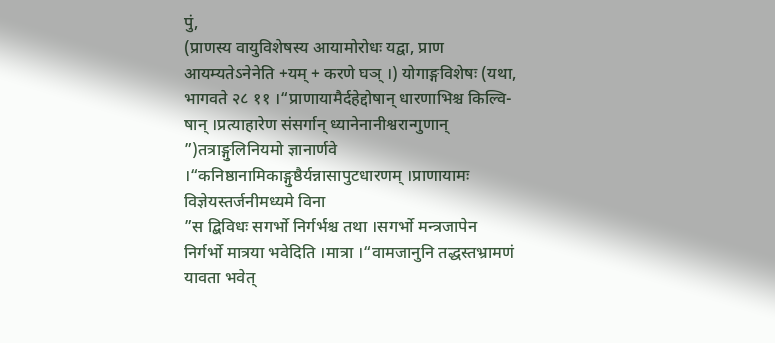पुं,
(प्राणस्य वायुविशेषस्य आयामोरोधः यद्वा, प्राण आयम्यतेऽनेनेति +यम् + करणे घञ् ।) योगाङ्गविशेषः (यथा, भागवते २८ ११ ।“प्राणायामैर्दहेद्दोषान् धारणाभिश्च किल्वि-षान् ।प्रत्याहारेण संसर्गान् ध्यानेनानीश्वरान्गुणान्
”)तत्राङ्गुलिनियमो ज्ञानार्णवे ।“कनिष्ठानामिकाङ्गुष्ठैर्यन्नासापुटधारणम् ।प्राणायामः विज्ञेयस्तर्जनीमध्यमे विना
”स द्बिविधः सगर्भो निर्गर्भश्च तथा ।सगर्भो मन्त्रजापेन निर्गर्भो मात्रया भवेदिति ।मात्रा ।“वामजानुनि तद्धस्तभ्रामणं यावता भवेत्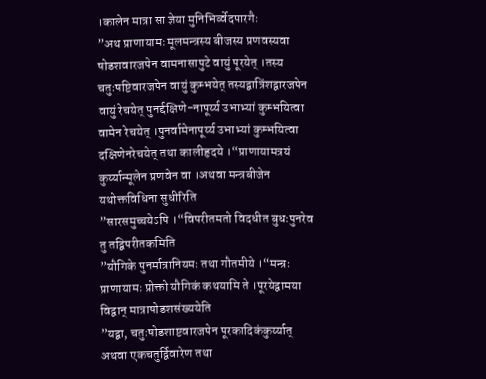।कालेन मात्रा सा ज्ञेया मुनिभिर्व्वेदपारगैः
”अथ प्राणायामः मूलमन्त्रस्य बीजस्य प्रणवस्यवा षोडशवारजपेन वामनासापुटे वायुं पूरयेत् ।तस्य चतुःषष्टिवारजपेन वायुं कुम्भयेत् तस्यद्बात्रिंशद्वारजपेन वायुं रेचयेत् पुनर्द्दक्षिणे-नापूर्य्य उभाभ्यां कुम्भयित्वा वामेन रेचयेत् ।पुनर्वामेनापूर्य्य उभाभ्यां कुम्भयित्वा दक्षिणेनरेचयेत् तथा कालीहृदये ।“प्राणायामत्रयं कुर्य्यान्मूलेन प्रणवेन वा ।अथवा मन्त्रबीजेन यथोक्तविधिना सुधीरिति
”सारसमुच्चयेऽपि ।“विपरीतमतो विदधीत बुधःपुनरेव तु तद्बिपरीतकमिति
”यौगिके पुनर्मात्रानियमः तथा गौतमीये ।“मन्त्रः प्राणायामः प्रोक्तो यौगिकं कथयामि ते ।पूरयेद्वामया विद्वान् मात्राषोडशसंख्ययेति
”यद्बा, चतुःषोडशाष्टवारजपेन पूरकादिकंकुर्य्यात् अथवा एकचतुर्द्विवारेण तथा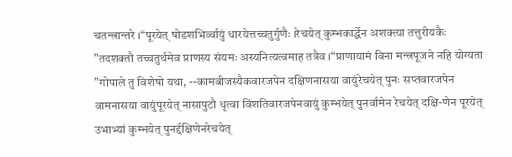चतन्त्रान्तरे ।“पूरयेत् षोडशभिर्व्वायुं धारयेत्तच्चतुर्गुणैः ।रेचयेत् कुम्भकार्द्धेन अशक्त्या तत्तुरीयकैः
”तदशक्तौ तच्चतुर्थमेव प्राणस्य संयमः अस्यनित्यत्वमाह तत्रैव ।“प्राणायामं विना मन्त्रपूजने नहि योग्यता
”गोपाले तु विशेषो यथा, --कामबीजस्यैकवारजपेन दक्षिणनासया वायुंरेचयेत् पुनः सप्तवारजपेन वामनासया वायुंपूरयेत् नासापुटौ धृत्वा विंशतिवारजपेनवायुं कुम्भयेत् पुनर्वामेन रेचयेत् दक्षि-णेन पूरयेत् उभाभ्यां कुम्भयेत् पुनर्द्दक्षिणेनरेचयेत्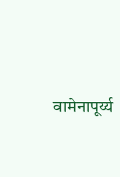वामेनापूर्य्य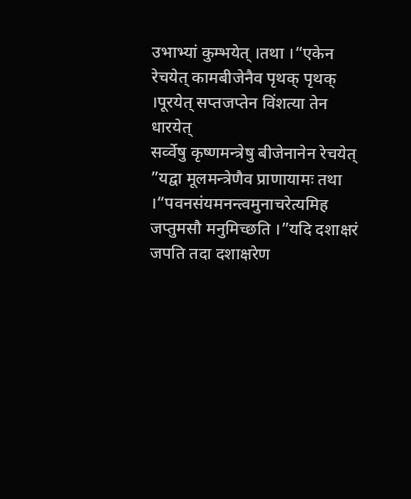उभाभ्यां कुम्भयेत् ।तथा ।“एकेन रेचयेत् कामबीजेनैव पृथक् पृथक् ।पूरयेत् सप्तजप्तेन विंशत्या तेन धारयेत्
सर्व्वेषु कृष्णमन्त्रेषु बीजेनानेन रेचयेत्
”यद्वा मूलमन्त्रेणैव प्राणायामः तथा ।“पवनसंयमनन्त्वमुनाचरेत्यमिह जप्तुमसौ मनुमिच्छति ।”यदि दशाक्षरं जपति तदा दशाक्षरेण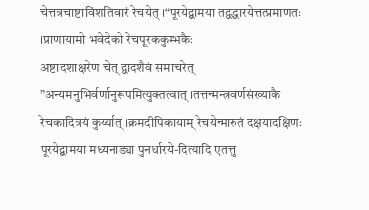चेत्तत्रचाष्टाविंशतिवारं रेचयेत् ।“पूरयेद्बामया तद्वद्धारयेत्तत्प्रमाणतः ।प्राणायामो भवेदेको रेचपूरककुम्भकैः
अष्टादशाक्षरेण चेत् द्वादशैवं समाचरेत्
”अन्यमनुभिर्वर्णानुरूपमित्युक्तत्वात् ।तत्तन्मन्त्रवर्णसंख्याकै रेचकादित्रयं कुर्य्यात् ।क्रमदीपिकायाम् रेचयेन्मारुतं दक्षयादक्षिणः पूरयेद्बामया मध्यनाड्या पुनर्धारये-दित्यादि एतत्तु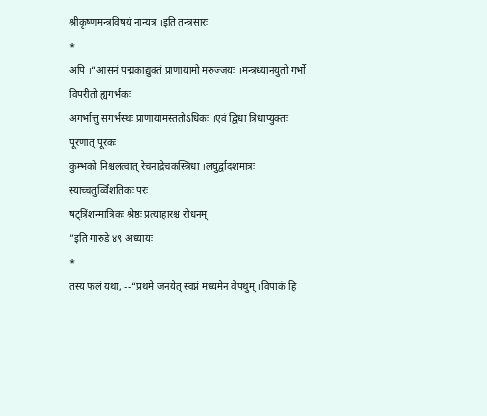श्रीकृष्णमन्त्रविषयं नान्यत्र ।इति तन्त्रसारः
*
अपि ।“आसनं पद्मकाद्युक्तं प्राणायामो मरुज्जयः ।मन्त्रध्यानयुतो गर्भो विपरीतो ह्यगर्भकः
अगर्भात्तु सगर्भस्थः प्राणायामस्ततोऽधिकः ।एवं द्विधा त्रिधाप्युक्तः पूरणात् पूरकः
कुम्भको निश्चलत्वात् रेचनाद्रेचकस्त्रिधा ।लघुर्द्वादशमात्रः स्याच्चतुर्व्विंशतिकः परः
षट्त्रिंशन्मात्रिकः श्रेष्ठः प्रत्याहारश्च रोधनम्
”इति गारुडे ४९ अध्यायः
*
तस्य फलं यथा, --“प्रथमे जनयेत् स्वप्नं मध्यमेन वेपथुम् ।विपाकं हि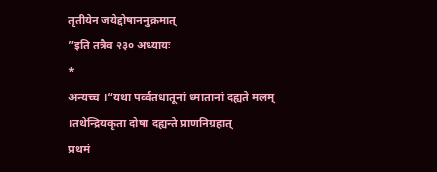तृतीयेन जयेद्दोषाननुक्रमात्
”इति तत्रैव २३० अध्यायः
*
अन्यच्च ।“यथा पर्व्वतधातूनां ध्मातानां दह्यते मलम् ।तथेन्द्रियकृता दोषा दह्यन्ते प्राणनिग्रहात्
प्रथमं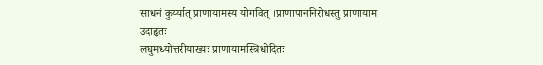साधनं कुर्य्यात् प्राणायामस्य योगवित् ।प्राणापाननिरोधस्तु प्राणायाम उदाहृतः
लघुमध्योत्तरीयाख्यः प्राणायामस्त्रिधोदितः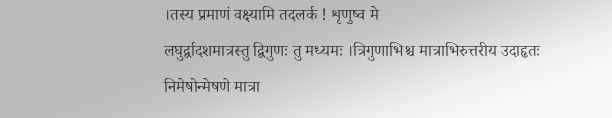।तस्य प्रमाणं वक्ष्यामि तदलर्क ! शृणुष्व मे
लघुर्द्वादशमात्रस्तु द्विगुणः तु मध्यमः ।त्रिगुणाभिश्च मात्राभिरुत्तरीय उदाहृतः
निमेषोन्मेषणे मात्रा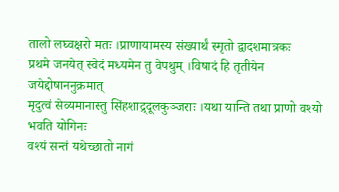तालो लघ्वक्षरो मतः ।प्राणायामस्य संख्यार्थं स्मृतो द्वादशमात्रकः
प्रथमे जनयेत् स्वेदं मध्यमेन तु वेपथुम् ।विषादं हि तृतीयेन जयेद्दोषाननुक्रमात्
मृदुत्वं सेव्यमानास्तु सिंहशाद्र्दूलकुञ्जराः ।यथा यान्ति तथा प्राणो वश्यो भवति योगिनः
वश्यं सन्तं यथेच्छातो नागं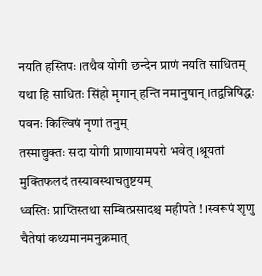नयति हस्तिपः ।तथैव योगी छन्देन प्राणं नयति साधितम्
यथा हि साधितः सिंहो मृगान् हन्ति नमानुषान् ।तद्वन्निषिद्धः पवनः किल्विषं नृणां तनुम्
तस्माद्युक्तः सदा योगी प्राणायामपरो भवेत् ।श्रूयतां मुक्तिफलदं तस्यावस्थाचतुष्टयम्
ध्वस्तिः प्राप्तिस्तथा सम्बित्प्रसादश्च महीपते ! ।स्वरूपं शृणु चैतेषां कथ्यमानमनुक्रमात्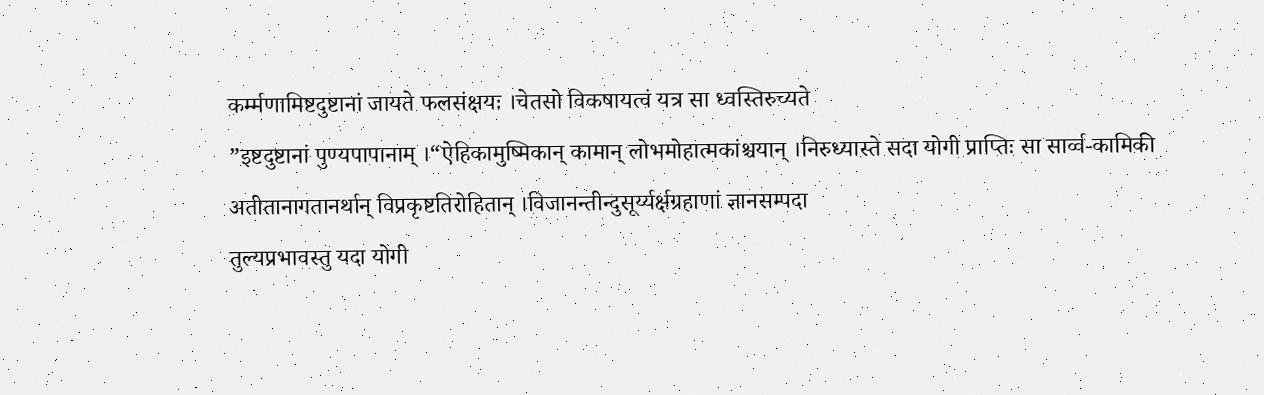कर्म्मणामिष्टदुष्टानां जायते फलसंक्षयः ।चेतसो विकषायत्वं यत्र सा ध्वस्तिरुच्यते
”इष्टदुष्टानां पुण्यपापानाम् ।“ऐहिकामुष्मिकान् कामान् लोभमोहात्मकांश्चयान् ।निरुध्यास्ते सदा योगी प्राप्तिः सा सार्व्व-कामिकी
अतीतानागतानर्थान् विप्रकृष्टतिरोहितान् ।विजानन्तीन्दुसूर्य्यर्क्षग्रहाणां ज्ञानसम्पदा
तुल्यप्रभावस्तु यदा योगी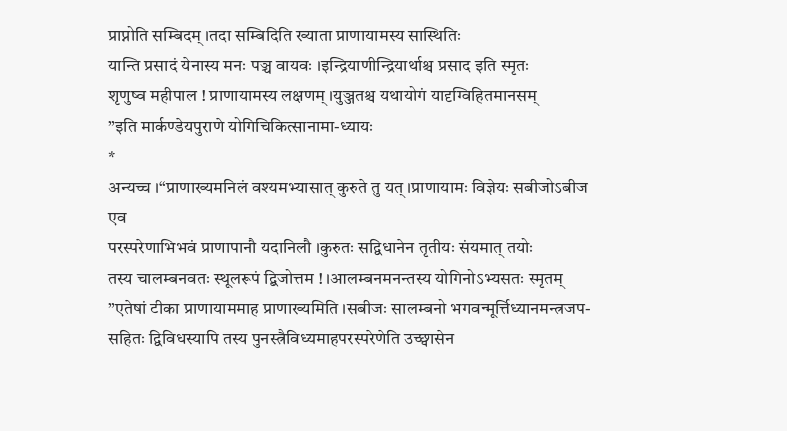प्राप्नोति सम्बिदम् ।तदा सम्बिदिति ख्याता प्राणायामस्य सास्थितिः
यान्ति प्रसादं येनास्य मनः पञ्च वायवः ।इन्द्रियाणीन्द्रियार्थाश्च प्रसाद इति स्मृतः
शृणुष्व महीपाल ! प्राणायामस्य लक्षणम् ।युञ्जतश्च यथायोगं यादृग्विहितमानसम्
”इति मार्कण्डेयपुराणे योगिचिकित्सानामा-ध्यायः
*
अन्यच्च ।“प्राणाख्यमनिलं वश्यमभ्यासात् कुरुते तु यत् ।प्राणायामः विज्ञेयः सबीजोऽबीज एव
परस्परेणाभिभवं प्राणापानौ यदानिलौ ।कुरुतः सद्विधानेन तृतीयः संयमात् तयोः
तस्य चालम्बनवतः स्थूलरूपं द्बिजोत्तम ! ।आलम्बनमनन्तस्य योगिनोऽभ्यसतः स्मृतम्
”एतेषां टीका प्राणायाममाह प्राणाख्यमिति ।सबीजः सालम्बनो भगवन्मूर्त्तिध्यानमन्त्रजप-सहितः द्विविधस्यापि तस्य पुनस्त्रैविध्यमाहपरस्परेणेति उच्छ्वासेन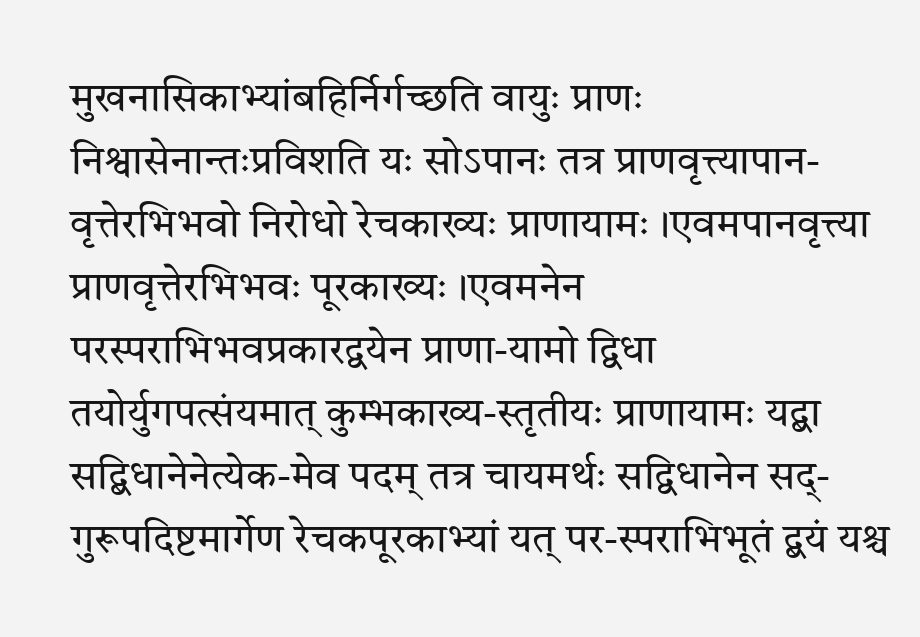मुखनासिकाभ्यांबहिर्निर्गच्छति वायुः प्राणः निश्वासेनान्तःप्रविशति यः सोऽपानः तत्र प्राणवृत्त्यापान-वृत्तेरभिभवो निरोधो रेचकाख्यः प्राणायामः ।एवमपानवृत्त्या प्राणवृत्तेरभिभवः पूरकाख्यः ।एवमनेन परस्पराभिभवप्रकारद्वयेन प्राणा-यामो द्विधा तयोर्युगपत्संयमात् कुम्भकाख्य-स्तृतीयः प्राणायामः यद्बा सद्बिधानेनेत्येक-मेव पदम् तत्र चायमर्थः सद्विधानेन सद्-गुरूपदिष्टमार्गेण रेचकपूरकाभ्यां यत् पर-स्पराभिभूतं द्बयं यश्च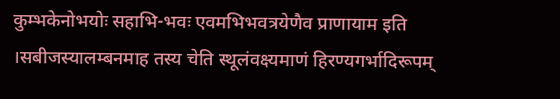कुम्भकेनोभयोः सहाभि-भवः एवमभिभवत्रयेणैव प्राणायाम इति ।सबीजस्यालम्बनमाह तस्य चेति स्थूलंवक्ष्यमाणं हिरण्यगर्भादिरूपम्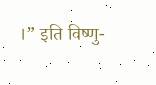।” इति विष्णु-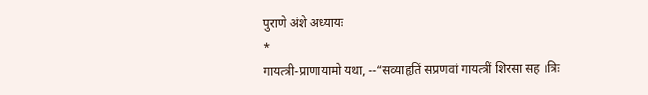पुराणे अंशे अध्यायः
*
गायत्त्री-प्राणायामो यथा, --“सव्याहृतिं सप्रणवां गायत्त्रीं शिरसा सह ।त्रिः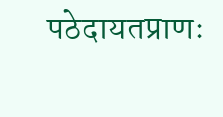पठेदायतप्राणः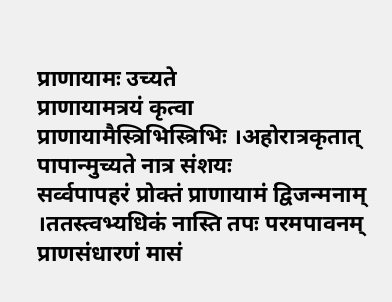प्राणायामः उच्यते
प्राणायामत्रयं कृत्वा प्राणायामैस्त्रिभिस्त्रिभिः ।अहोरात्रकृतात् पापान्मुच्यते नात्र संशयः
सर्व्वपापहरं प्रोक्तं प्राणायामं द्विजन्मनाम् ।ततस्त्वभ्यधिकं नास्ति तपः परमपावनम्
प्राणसंधारणं मासं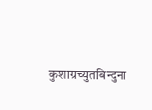कुशाग्रच्युतबिन्दुना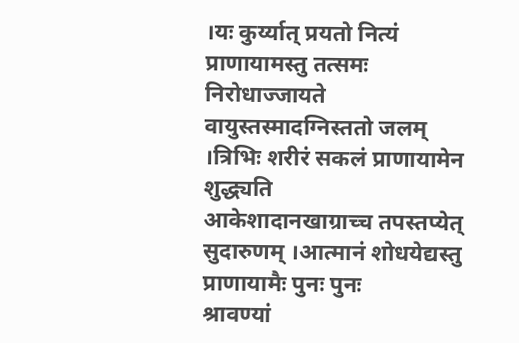।यः कुर्य्यात् प्रयतो नित्यं प्राणायामस्तु तत्समः
निरोधाज्जायते वायुस्तस्मादग्निस्ततो जलम् ।त्रिभिः शरीरं सकलं प्राणायामेन शुद्ध्यति
आकेशादानखाग्राच्च तपस्तप्येत् सुदारुणम् ।आत्मानं शोधयेद्यस्तु प्राणायामैः पुनः पुनः
श्रावण्यां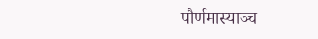पौर्णमास्याञ्च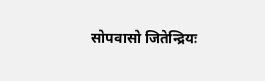सोपवासो जितेन्द्रियः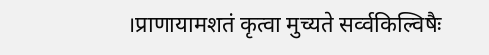।प्राणायामशतं कृत्वा मुच्यते सर्व्वकिल्विषैः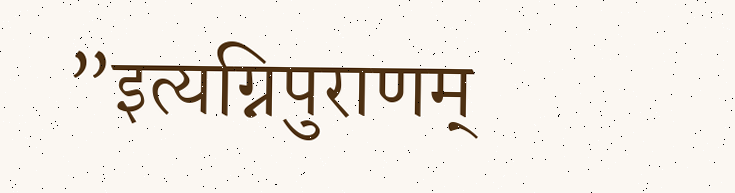”इत्यग्निपुराणम्